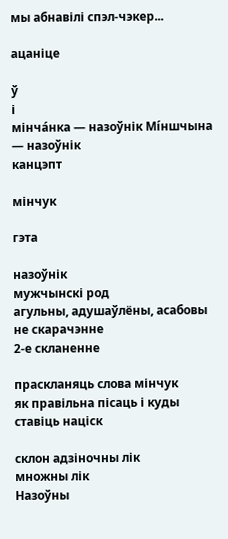мы абнавілі спэл-чэкер...

ацаніце

ў
і
мінча́нка — назоўнік Мі́ншчына — назоўнік
канцэпт

мінчук

гэта

назоўнік
мужчынскі род
агульны, адушаўлёны, асабовы
не скарачэнне
2-е скланенне

праскланяць слова мінчук
як правільна пісаць і куды ставіць націск

склон адзіночны лік
множны лік
Назоўны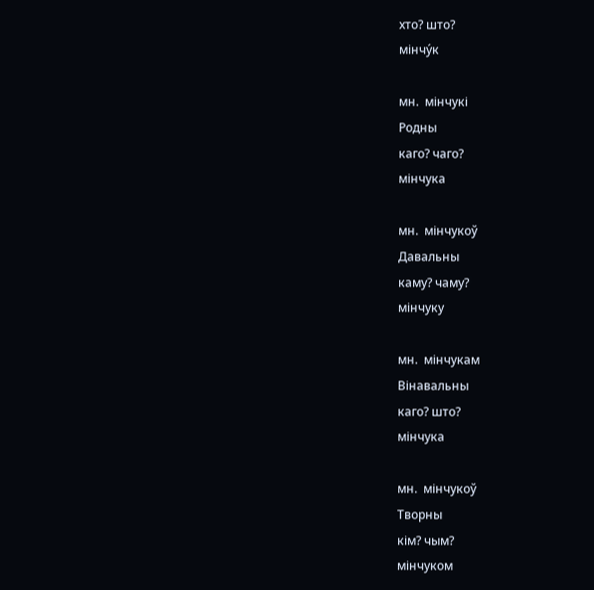хто? што?
мінчу́к

мн.  мінчукі
Родны
каго? чаго?
мінчука

мн.  мінчукоў
Давальны
каму? чаму?
мінчуку

мн.  мінчукам
Вінавальны
каго? што?
мінчука

мн.  мінчукоў
Творны
кім? чым?
мінчуком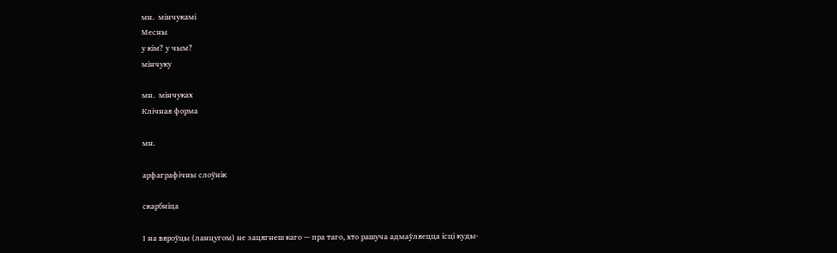мн.  мінчукамі
Месны
у кім? у чым?
мінчуку

мн.  мінчуках
Клічная форма

мн.

арфаграфічны слоўнік

скарбніца

І на вяроўцы (ланцугом) не зацягнеш каго — пра таго, хто рашуча адмаўляецца ісці куды-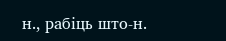н., рабіць што-н.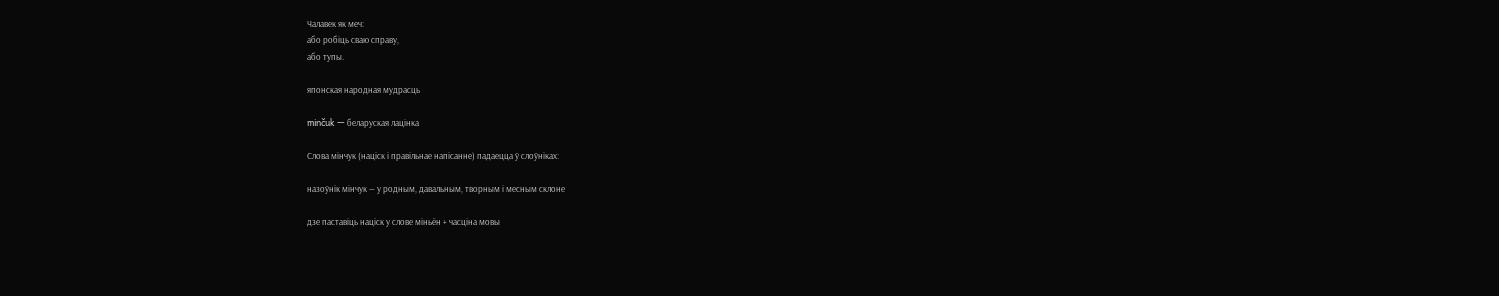Чалавек як меч:
або робіць сваю справу,
або тупы.

японская народная мудрасць

minčuk — беларуская лацінка

Слова мінчук (націск і правільнае напісанне) падаецца ў слоўніках:

назоўнік мінчук — у родным, давальным, творным і месным склоне

дзе паставіць націск у слове міньён + часціна мовы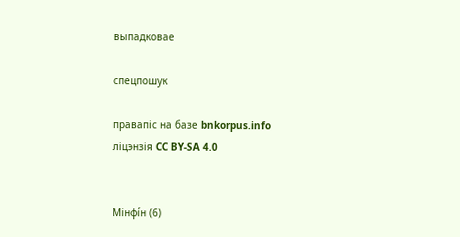выпадковае

спецпошук

правапіс на базе bnkorpus.info
ліцэнзія CC BY-SA 4.0


Мінфі́н (6)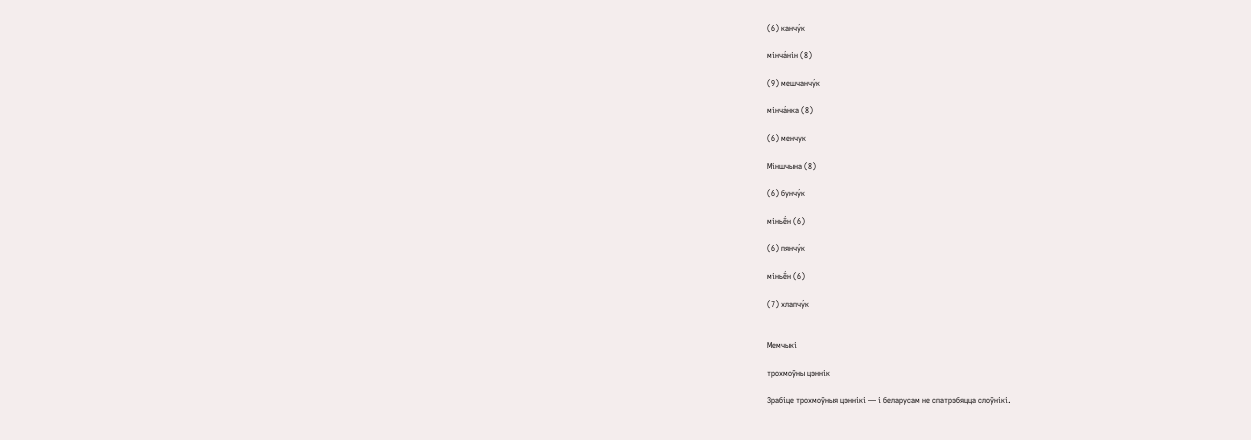(6) канчу́к

мінча́нін (8)

(9) мешчанчу́к

мінча́нка (8)

(6) менчук

Мі́ншчына (8)

(6) бунчу́к

міньё́н (6)

(6) пянчу́к

міньё́н (6)

(7) хлапчу́к


Мемчыкі

трохмоўны цэннік

Зрабіце трохмоўныя цэннікі — і беларусам не спатрэбяцца слоўнікі.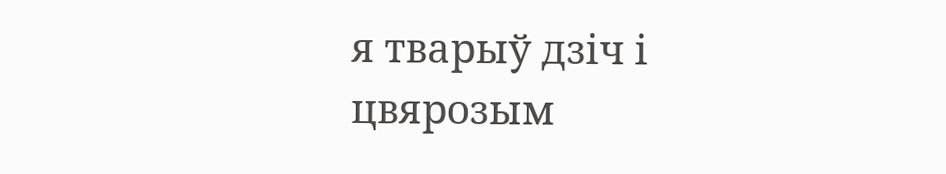я тварыў дзіч і цвярозым